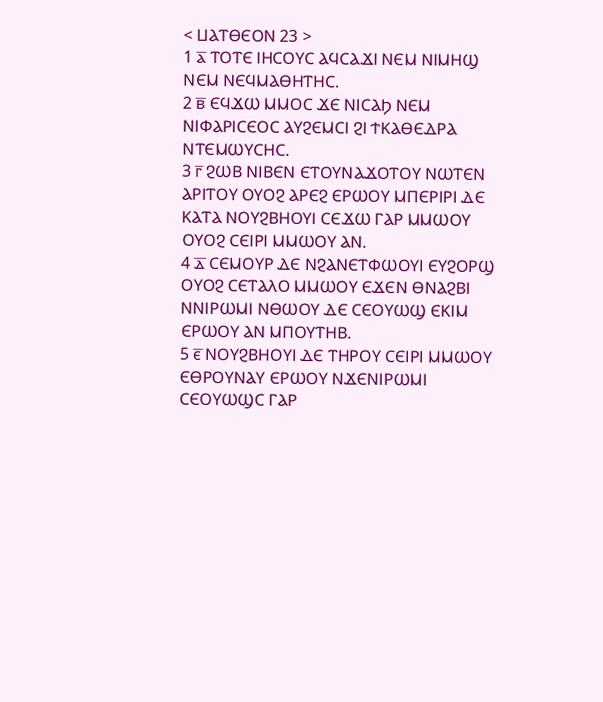< ⳘⲀⲦⲐⲈⲞⲚ 23 >
1 ⲁ̅ ⲦⲞⲦⲈ ⲒⲎⲤⲞⲨⲤ ⲀϤⲤⲀϪⲒ ⲚⲈⲘ ⲚⲒⲘⲎϢ ⲚⲈⲘ ⲚⲈϤⲘⲀⲐⲎⲦⲎⲤ.
2 ⲃ̅ ⲈϤϪⲰ ⲘⲘⲞⲤ ϪⲈ ⲚⲒⲤⲀϦ ⲚⲈⲘ ⲚⲒⲪⲀⲢⲒⲤⲈⲞⲤ ⲀⲨϨⲈⲘⲤⲒ ϨⲒ ϮⲔⲀⲐⲈⲆⲢⲀ ⲚⲦⲈⲘⲰⲨⲤⲎⲤ.
3 ⲅ̅ ϨⲰⲂ ⲚⲒⲂⲈⲚ ⲈⲦⲞⲨⲚⲀϪⲞⲦⲞⲨ ⲚⲰⲦⲈⲚ ⲀⲢⲒⲦⲞⲨ ⲞⲨⲞϨ ⲀⲢⲈϨ ⲈⲢⲰⲞⲨ ⲘⲠⲈⲢⲒⲢⲒ ⲆⲈ ⲔⲀⲦⲀ ⲚⲞⲨϨⲂⲎⲞⲨⲒ ⲤⲈϪⲰ ⲄⲀⲢ ⲘⲘⲰⲞⲨ ⲞⲨⲞϨ ⲤⲈⲒⲢⲒ ⲘⲘⲰⲞⲨ ⲀⲚ.
4 ⲇ̅ ⲤⲈⲘⲞⲨⲢ ⲆⲈ ⲚϨⲀⲚⲈⲦⲪⲰⲞⲨⲒ ⲈⲨϨⲞⲢϢ ⲞⲨⲞϨ ⲤⲈⲦⲀⲖⲞ ⲘⲘⲰⲞⲨ ⲈϪⲈⲚ ⲐⲚⲀϨⲂⲒ ⲚⲚⲒⲢⲰⲘⲒ ⲚⲐⲰⲞⲨ ⲆⲈ ⲤⲈⲞⲨⲰϢ ⲈⲔⲒⲘ ⲈⲢⲰⲞⲨ ⲀⲚ ⲘⲠⲞⲨⲦⲎⲂ.
5 ⲉ̅ ⲚⲞⲨϨⲂⲎⲞⲨⲒ ⲆⲈ ⲦⲎⲢⲞⲨ ⲤⲈⲒⲢⲒ ⲘⲘⲰⲞⲨ ⲈⲐⲢⲞⲨⲚⲀⲨ ⲈⲢⲰⲞⲨ ⲚϪⲈⲚⲒⲢⲰⲘⲒ ⲤⲈⲞⲨⲰϢⲤ ⲄⲀⲢ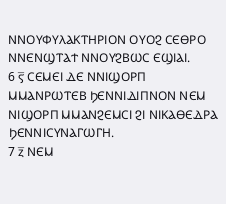ⲚⲚⲞⲨⲪⲨⲖⲀⲔⲦⲎⲢⲒⲞⲚ ⲞⲨⲞϨ ⲤⲈⲐⲢⲞ ⲚⲚⲈⲚϢⲦⲀϮ ⲚⲚⲞⲨϨⲂⲰⲤ ⲈϢⲒⲀⲒ.
6 ⲋ̅ ⲤⲈⲘⲈⲒ ⲆⲈ ⲚⲚⲒϢⲞⲢⲠ ⲘⲘⲀⲚⲢⲰⲦⲈⲂ ϦⲈⲚⲚⲒⲆⲒⲠⲚⲞⲚ ⲚⲈⲘ ⲚⲒϢⲞⲢⲠ ⲘⲘⲀⲚϨⲈⲘⲤⲒ ϨⲒ ⲚⲒⲔⲀⲐⲈⲆⲢⲀ ϦⲈⲚⲚⲒⲤⲨⲚⲀⲄⲰⲄⲎ.
7 ⲍ̅ ⲚⲈⲘ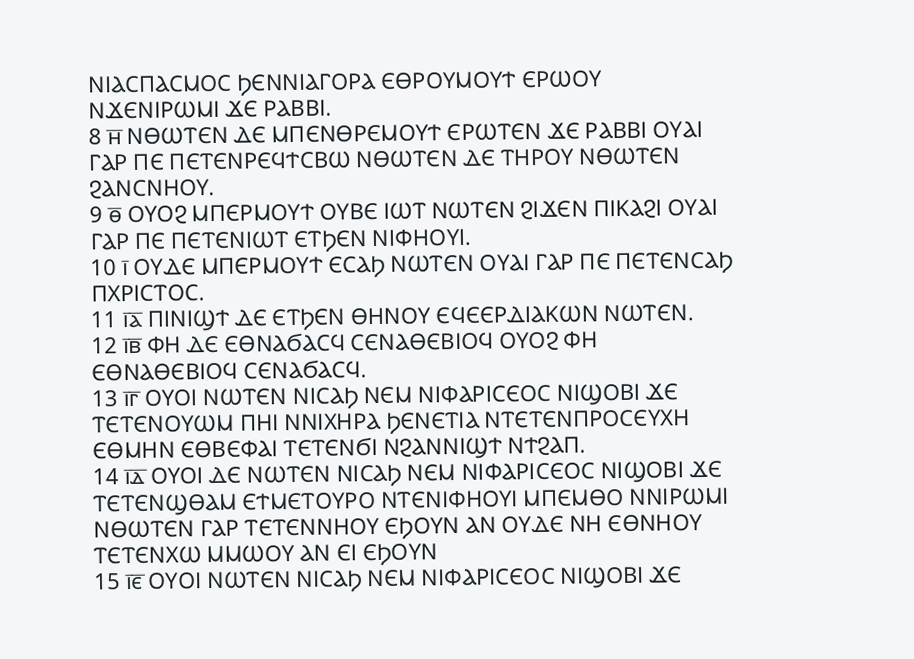ⲚⲒⲀⲤⲠⲀⲤⲘⲞⲤ ϦⲈⲚⲚⲒⲀⲄⲞⲢⲀ ⲈⲐⲢⲞⲨⲘⲞⲨϮ ⲈⲢⲰⲞⲨ ⲚϪⲈⲚⲒⲢⲰⲘⲒ ϪⲈ ⲢⲀⲂⲂⲒ.
8 ⲏ̅ ⲚⲐⲰⲦⲈⲚ ⲆⲈ ⲘⲠⲈⲚⲐⲢⲈⲘⲞⲨϮ ⲈⲢⲰⲦⲈⲚ ϪⲈ ⲢⲀⲂⲂⲒ ⲞⲨⲀⲒ ⲄⲀⲢ ⲠⲈ ⲠⲈⲦⲈⲚⲢⲈϤϮⲤⲂⲰ ⲚⲐⲰⲦⲈⲚ ⲆⲈ ⲦⲎⲢⲞⲨ ⲚⲐⲰⲦⲈⲚ ϨⲀⲚⲤⲚⲎⲞⲨ.
9 ⲑ̅ ⲞⲨⲞϨ ⲘⲠⲈⲢⲘⲞⲨϮ ⲞⲨⲂⲈ ⲒⲰⲦ ⲚⲰⲦⲈⲚ ϨⲒϪⲈⲚ ⲠⲒⲔⲀϨⲒ ⲞⲨⲀⲒ ⲄⲀⲢ ⲠⲈ ⲠⲈⲦⲈⲚⲒⲰⲦ ⲈⲦϦⲈⲚ ⲚⲒⲪⲎⲞⲨⲒ.
10 ⲓ̅ ⲞⲨⲆⲈ ⲘⲠⲈⲢⲘⲞⲨϮ ⲈⲤⲀϦ ⲚⲰⲦⲈⲚ ⲞⲨⲀⲒ ⲄⲀⲢ ⲠⲈ ⲠⲈⲦⲈⲚⲤⲀϦ ⲠⲬⲢⲒⲤⲦⲞⲤ.
11 ⲓ̅ⲁ̅ ⲠⲒⲚⲒϢϮ ⲆⲈ ⲈⲦϦⲈⲚ ⲐⲎⲚⲞⲨ ⲈϤⲈⲈⲢⲆⲒⲀⲔⲰⲚ ⲚⲰⲦⲈⲚ.
12 ⲓ̅ⲃ̅ ⲪⲎ ⲆⲈ ⲈⲐⲚⲀϬⲀⲤϤ ⲤⲈⲚⲀⲐⲈⲂⲒⲞϤ ⲞⲨⲞϨ ⲪⲎ ⲈⲐⲚⲀⲐⲈⲂⲒⲞϤ ⲤⲈⲚⲀϬⲀⲤϤ.
13 ⲓ̅ⲅ̅ ⲞⲨⲞⲒ ⲚⲰⲦⲈⲚ ⲚⲒⲤⲀϦ ⲚⲈⲘ ⲚⲒⲪⲀⲢⲒⲤⲈⲞⲤ ⲚⲒϢⲞⲂⲒ ϪⲈ ⲦⲈⲦⲈⲚⲞⲨⲰⲘ ⲠⲎⲒ ⲚⲚⲒⲬⲎⲢⲀ ϦⲈⲚⲈⲦⲒⲀ ⲚⲦⲈⲦⲈⲚⲠⲢⲞⲤⲈⲨⲬⲎ ⲈⲐⲘⲎⲚ ⲈⲐⲂⲈⲪⲀⲒ ⲦⲈⲦⲈⲚϬⲒ ⲚϨⲀⲚⲚⲒϢϮ ⲚϮϨⲀⲠ.
14 ⲓ̅ⲇ̅ ⲞⲨⲞⲒ ⲆⲈ ⲚⲰⲦⲈⲚ ⲚⲒⲤⲀϦ ⲚⲈⲘ ⲚⲒⲪⲀⲢⲒⲤⲈⲞⲤ ⲚⲒϢⲞⲂⲒ ϪⲈ ⲦⲈⲦⲈⲚϢⲐⲀⲘ ⲈϮⲘⲈⲦⲞⲨⲢⲞ ⲚⲦⲈⲚⲒⲪⲎⲞⲨⲒ ⲘⲠⲈⲘⲐⲞ ⲚⲚⲒⲢⲰⲘⲒ ⲚⲐⲰⲦⲈⲚ ⲄⲀⲢ ⲦⲈⲦⲈⲚⲚⲎⲞⲨ ⲈϦⲞⲨⲚ ⲀⲚ ⲞⲨⲆⲈ ⲚⲎ ⲈⲐⲚⲎⲞⲨ ⲦⲈⲦⲈⲚⲬⲰ ⲘⲘⲰⲞⲨ ⲀⲚ ⲈⲒ ⲈϦⲞⲨⲚ
15 ⲓ̅ⲉ̅ ⲞⲨⲞⲒ ⲚⲰⲦⲈⲚ ⲚⲒⲤⲀϦ ⲚⲈⲘ ⲚⲒⲪⲀⲢⲒⲤⲈⲞⲤ ⲚⲒϢⲞⲂⲒ ϪⲈ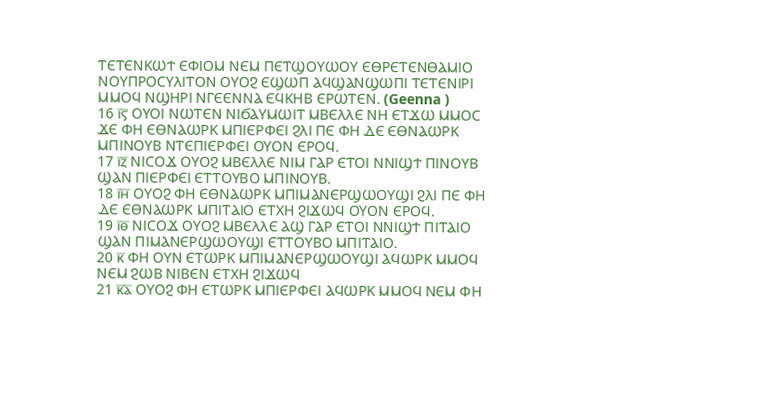ⲦⲈⲦⲈⲚⲔⲰϮ ⲈⲪⲒⲞⲘ ⲚⲈⲘ ⲠⲈⲦϢⲞⲨⲰⲞⲨ ⲈⲐⲢⲈⲦⲈⲚⲐⲀⲘⲒⲞ ⲚⲞⲨⲠⲢⲞⲤⲨⲖⲒⲦⲞⲚ ⲞⲨⲞϨ ⲈϢⲰⲠ ⲀϤϢⲀⲚϢⲰⲠⲒ ⲦⲈⲦⲈⲚⲒⲢⲒ ⲘⲘⲞϤ ⲚϢⲎⲢⲒ ⲚⲄⲈⲈⲚⲚⲀ ⲈϤⲔⲎⲂ ⲈⲢⲰⲦⲈⲚ. (Geenna )
16 ⲓ̅ⲋ̅ ⲞⲨⲞⲒ ⲚⲰⲦⲈⲚ ⲚⲒϬⲀⲨⲘⲰⲒⲦ ⲘⲂⲈⲖⲖⲈ ⲚⲎ ⲈⲦϪⲰ ⲘⲘⲞⲤ ϪⲈ ⲪⲎ ⲈⲐⲚⲀⲰⲢⲔ ⲘⲠⲒⲈⲢⲪⲈⲒ ϨⲖⲒ ⲠⲈ ⲪⲎ ⲆⲈ ⲈⲐⲚⲀⲰⲢⲔ ⲘⲠⲒⲚⲞⲨⲂ ⲚⲦⲈⲠⲒⲈⲢⲪⲈⲒ ⲞⲨⲞⲚ ⲈⲢⲞϤ.
17 ⲓ̅ⲍ̅ ⲚⲒⲤⲞϪ ⲞⲨⲞϨ ⲘⲂⲈⲖⲖⲈ ⲚⲒⲘ ⲄⲀⲢ ⲈⲦⲞⲒ ⲚⲚⲒϢϮ ⲠⲒⲚⲞⲨⲂ ϢⲀⲚ ⲠⲒⲈⲢⲪⲈⲒ ⲈⲦⲦⲞⲨⲂⲞ ⲘⲠⲒⲚⲞⲨⲂ.
18 ⲓ̅ⲏ̅ ⲞⲨⲞϨ ⲪⲎ ⲈⲐⲚⲀⲰⲢⲔ ⲘⲠⲒⲘⲀⲚⲈⲢϢⲰⲞⲨϢⲒ ϨⲖⲒ ⲠⲈ ⲪⲎ ⲆⲈ ⲈⲐⲚⲀⲰⲢⲔ ⲘⲠⲒⲦⲀⲒⲞ ⲈⲦⲬⲎ ϨⲒϪⲰϤ ⲞⲨⲞⲚ ⲈⲢⲞϤ.
19 ⲓ̅ⲑ̅ ⲚⲒⲤⲞϪ ⲞⲨⲞϨ ⲘⲂⲈⲖⲖⲈ ⲀϢ ⲄⲀⲢ ⲈⲦⲞⲒ ⲚⲚⲒϢϮ ⲠⲒⲦⲀⲒⲞ ϢⲀⲚ ⲠⲒⲘⲀⲚⲈⲢϢⲰⲞⲨϢⲒ ⲈⲦⲦⲞⲨⲂⲞ ⲘⲠⲒⲦⲀⲒⲞ.
20 ⲕ̅ ⲪⲎ ⲞⲨⲚ ⲈⲦⲰⲢⲔ ⲘⲠⲒⲘⲀⲚⲈⲢϢⲰⲞⲨϢⲒ ⲀϤⲰⲢⲔ ⲘⲘⲞϤ ⲚⲈⲘ ϨⲰⲂ ⲚⲒⲂⲈⲚ ⲈⲦⲬⲎ ϨⲒϪⲰϤ
21 ⲕ̅ⲁ̅ ⲞⲨⲞϨ ⲪⲎ ⲈⲦⲰⲢⲔ ⲘⲠⲒⲈⲢⲪⲈⲒ ⲀϤⲰⲢⲔ ⲘⲘⲞϤ ⲚⲈⲘ ⲪⲎ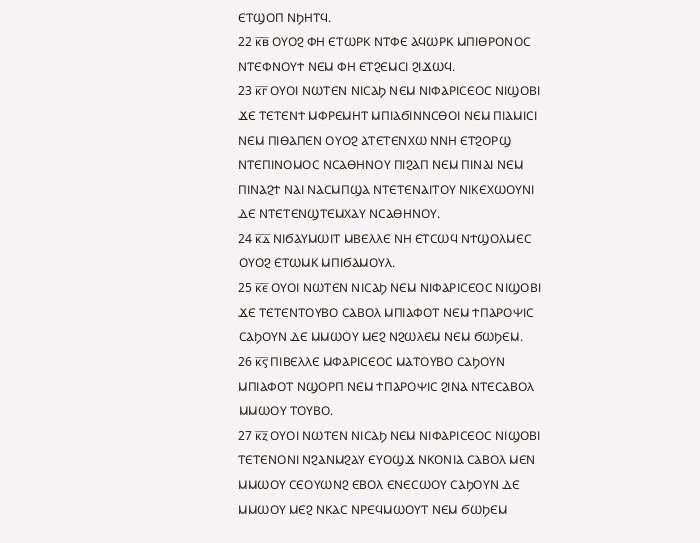ⲈⲦϢⲞⲠ ⲚϦⲎⲦϤ.
22 ⲕ̅ⲃ̅ ⲞⲨⲞϨ ⲪⲎ ⲈⲦⲰⲢⲔ ⲚⲦⲪⲈ ⲀϤⲰⲢⲔ ⲘⲠⲒⲐⲢⲞⲚⲞⲤ ⲚⲦⲈⲪⲚⲞⲨϮ ⲚⲈⲘ ⲪⲎ ⲈⲦϨⲈⲘⲤⲒ ϨⲒϪⲰϤ.
23 ⲕ̅ⲅ̅ ⲞⲨⲞⲒ ⲚⲰⲦⲈⲚ ⲚⲒⲤⲀϦ ⲚⲈⲘ ⲚⲒⲪⲀⲢⲒⲤⲈⲞⲤ ⲚⲒϢⲞⲂⲒ ϪⲈ ⲦⲈⲦⲈⲚϮ ⲘⲪⲢⲈⲘⲎⲦ ⲘⲠⲒⲀϬⲒⲚⲚⲤⲐⲞⲒ ⲚⲈⲘ ⲠⲒⲀⲘⲒⲤⲒ ⲚⲈⲘ ⲠⲒⲐⲀⲠⲈⲚ ⲞⲨⲞϨ ⲀⲦⲈⲦⲈⲚⲬⲰ ⲚⲚⲎ ⲈⲦϨⲞⲢϢ ⲚⲦⲈⲠⲒⲚⲞⲘⲞⲤ ⲚⲤⲀⲐⲎⲚⲞⲨ ⲠⲒϨⲀⲠ ⲚⲈⲘ ⲠⲒⲚⲀⲒ ⲚⲈⲘ ⲠⲒⲚⲀϨϮ ⲚⲀⲒ ⲚⲀⲤⲘⲠϢⲀ ⲚⲦⲈⲦⲈⲚⲀⲒⲦⲞⲨ ⲚⲒⲔⲈⲬⲰⲞⲨⲚⲒ ⲆⲈ ⲚⲦⲈⲦⲈⲚϢⲦⲈⲘⲬⲀⲨ ⲚⲤⲀⲐⲎⲚⲞⲨ.
24 ⲕ̅ⲇ̅ ⲚⲒϬⲀⲨⲘⲰⲒⲦ ⲘⲂⲈⲖⲖⲈ ⲚⲎ ⲈⲦⲤⲰϤ ⲚϮϢⲞⲖⲘⲈⲤ ⲞⲨⲞϨ ⲈⲦⲰⲘⲔ ⲘⲠⲒϬⲀⲘⲞⲨⲖ.
25 ⲕ̅ⲉ̅ ⲞⲨⲞⲒ ⲚⲰⲦⲈⲚ ⲚⲒⲤⲀϦ ⲚⲈⲘ ⲚⲒⲪⲀⲢⲒⲤⲈⲞⲤ ⲚⲒϢⲞⲂⲒ ϪⲈ ⲦⲈⲦⲈⲚⲦⲞⲨⲂⲞ ⲤⲀⲂⲞⲖ ⲘⲠⲒⲀⲪⲞⲦ ⲚⲈⲘ ϮⲠⲀⲢⲞⲮⲒⲤ ⲤⲀϦⲞⲨⲚ ⲆⲈ ⲘⲘⲰⲞⲨ ⲘⲈϨ ⲚϨⲰⲖⲈⲘ ⲚⲈⲘ ϬⲰϦⲈⲘ.
26 ⲕ̅ⲋ̅ ⲠⲒⲂⲈⲖⲖⲈ ⲘⲪⲀⲢⲒⲤⲈⲞⲤ ⲘⲀⲦⲞⲨⲂⲞ ⲤⲀϦⲞⲨⲚ ⲘⲠⲒⲀⲪⲞⲦ ⲚϢⲞⲢⲠ ⲚⲈⲘ ϮⲠⲀⲢⲞⲮⲒⲤ ϨⲒⲚⲀ ⲚⲦⲈⲤⲀⲂⲞⲖ ⲘⲘⲰⲞⲨ ⲦⲞⲨⲂⲞ.
27 ⲕ̅ⲍ̅ ⲞⲨⲞⲒ ⲚⲰⲦⲈⲚ ⲚⲒⲤⲀϦ ⲚⲈⲘ ⲚⲒⲪⲀⲢⲒⲤⲈⲞⲤ ⲚⲒϢⲞⲂⲒ ⲦⲈⲦⲈⲚⲞⲚⲒ ⲚϨⲀⲚⲘϨⲀⲨ ⲈⲨⲞϢϪ ⲚⲔⲞⲚⲒⲀ ⲤⲀⲂⲞⲖ ⲘⲈⲚ ⲘⲘⲰⲞⲨ ⲤⲈⲞⲨⲰⲚϨ ⲈⲂⲞⲖ ⲈⲚⲈⲤⲰⲞⲨ ⲤⲀϦⲞⲨⲚ ⲆⲈ ⲘⲘⲰⲞⲨ ⲘⲈϨ ⲚⲔⲀⲤ ⲚⲢⲈϤⲘⲰⲞⲨⲦ ⲚⲈⲘ ϬⲰϦⲈⲘ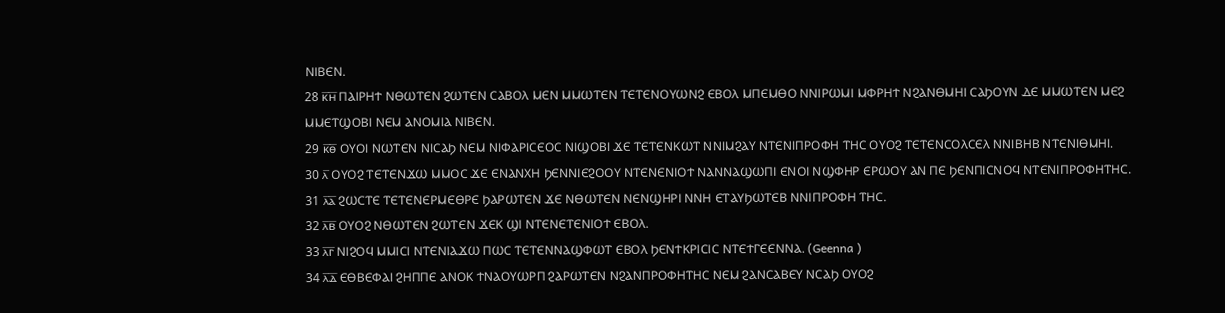ⲚⲒⲂⲈⲚ.
28 ⲕ̅ⲏ̅ ⲠⲀⲒⲢⲎϮ ⲚⲐⲰⲦⲈⲚ ϨⲰⲦⲈⲚ ⲤⲀⲂⲞⲖ ⲘⲈⲚ ⲘⲘⲰⲦⲈⲚ ⲦⲈⲦⲈⲚⲞⲨⲰⲚϨ ⲈⲂⲞⲖ ⲘⲠⲈⲘⲐⲞ ⲚⲚⲒⲢⲰⲘⲒ ⲘⲪⲢⲎϮ ⲚϨⲀⲚⲐⲘⲎⲒ ⲤⲀϦⲞⲨⲚ ⲆⲈ ⲘⲘⲰⲦⲈⲚ ⲘⲈϨ ⲘⲘⲈⲦϢⲞⲂⲒ ⲚⲈⲘ ⲀⲚⲞⲘⲒⲀ ⲚⲒⲂⲈⲚ.
29 ⲕ̅ⲑ̅ ⲞⲨⲞⲒ ⲚⲰⲦⲈⲚ ⲚⲒⲤⲀϦ ⲚⲈⲘ ⲚⲒⲪⲀⲢⲒⲤⲈⲞⲤ ⲚⲒϢⲞⲂⲒ ϪⲈ ⲦⲈⲦⲈⲚⲔⲰⲦ ⲚⲚⲒⲘϨⲀⲨ ⲚⲦⲈⲚⲒⲠⲢⲞⲪⲎ ⲦⲎⲤ ⲞⲨⲞϨ ⲦⲈⲦⲈⲚⲤⲞⲖⲤⲈⲖ ⲚⲚⲒⲂⲎⲂ ⲚⲦⲈⲚⲒⲐⲘⲎⲒ.
30 ⲗ̅ ⲞⲨⲞϨ ⲦⲈⲦⲈⲚϪⲰ ⲘⲘⲞⲤ ϪⲈ ⲈⲚⲀⲚⲬⲎ ϦⲈⲚⲚⲒⲈϨⲞⲞⲨ ⲚⲦⲈⲚⲈⲚⲒⲞϮ ⲚⲀⲚⲚⲀϢⲰⲠⲒ ⲈⲚⲞⲒ ⲚϢⲪⲎⲢ ⲈⲢⲰⲞⲨ ⲀⲚ ⲠⲈ ϦⲈⲚⲠⲒⲤⲚⲞϤ ⲚⲦⲈⲚⲒⲠⲢⲞⲪⲎⲦⲎⲤ.
31 ⲗ̅ⲁ̅ ϨⲰⲤⲦⲈ ⲦⲈⲦⲈⲚⲈⲢⲘⲈⲐⲢⲈ ϦⲀⲢⲰⲦⲈⲚ ϪⲈ ⲚⲐⲰⲦⲈⲚ ⲚⲈⲚϢⲎⲢⲒ ⲚⲚⲎ ⲈⲦⲀⲨϦⲰⲦⲈⲂ ⲚⲚⲒⲠⲢⲞⲪⲎ ⲦⲎⲤ.
32 ⲗ̅ⲃ̅ ⲞⲨⲞϨ ⲚⲐⲰⲦⲈⲚ ϨⲰⲦⲈⲚ ϪⲈⲔ ϢⲒ ⲚⲦⲈⲚⲈⲦⲈⲚⲒⲞϮ ⲈⲂⲞⲖ.
33 ⲗ̅ⲅ̅ ⲚⲒϨⲞϤ ⲘⲘⲒⲤⲒ ⲚⲦⲈⲚⲒⲀϪⲰ ⲠⲰⲤ ⲦⲈⲦⲈⲚⲚⲀϢⲪⲰⲦ ⲈⲂⲞⲖ ϦⲈⲚϮⲔⲢⲒⲤⲒⲤ ⲚⲦⲈϮⲄⲈⲈⲚⲚⲀ. (Geenna )
34 ⲗ̅ⲇ̅ ⲈⲐⲂⲈⲪⲀⲒ ϨⲎⲠⲠⲈ ⲀⲚⲞⲔ ϮⲚⲀⲞⲨⲰⲢⲠ ϨⲀⲢⲰⲦⲈⲚ ⲚϨⲀⲚⲠⲢⲞⲪⲎⲦⲎⲤ ⲚⲈⲘ ϨⲀⲚⲤⲀⲂⲈⲨ ⲚⲤⲀϦ ⲞⲨⲞϨ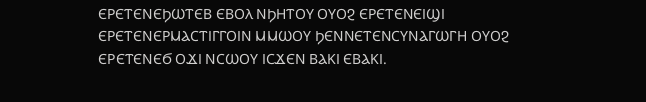ⲈⲢⲈⲦⲈⲚⲈϦⲰⲦⲈⲂ ⲈⲂⲞⲖ ⲚϦⲎⲦⲞⲨ ⲞⲨⲞϨ ⲈⲢⲈⲦⲈⲚⲈⲒϢⲒ ⲈⲢⲈⲦⲈⲚⲈⲢⲘⲀⲤⲦⲒⲄⲄⲞⲒⲚ ⲘⲘⲰⲞⲨ ϦⲈⲚⲚⲈⲦⲈⲚⲤⲨⲚⲀⲄⲰⲄⲎ ⲞⲨⲞϨ ⲈⲢⲈⲦⲈⲚⲈϬ ⲞϪⲒ ⲚⲤⲰⲞⲨ ⲒⲤϪⲈⲚ ⲂⲀⲔⲒ ⲈⲂⲀⲔⲒ.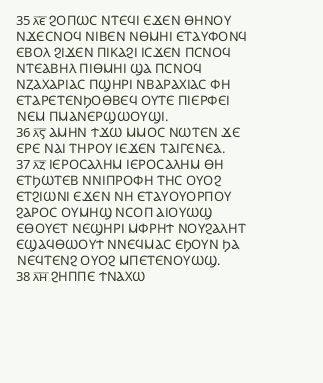35 ⲗ̅ⲉ̅ ϨⲞⲠⲰⲤ ⲚⲦⲈϤⲒ ⲈϪⲈⲚ ⲐⲎⲚⲞⲨ ⲚϪⲈⲤⲚⲞϤ ⲚⲒⲂⲈⲚ ⲚⲐⲘⲎⲒ ⲈⲦⲀⲨⲪⲞⲚϤ ⲈⲂⲞⲖ ϨⲒϪⲈⲚ ⲠⲒⲔⲀϨⲒ ⲒⲤϪⲈⲚ ⲠⲤⲚⲞϤ ⲚⲦⲈⲀⲂⲎⲖ ⲠⲒⲐⲘⲎⲒ ϢⲀ ⲠⲤⲚⲞϤ ⲚⲌⲀⲬⲀⲢⲒⲀⲤ ⲠϢⲎⲢⲒ ⲚⲂⲀⲢⲀⲬⲒⲀⲤ ⲪⲎ ⲈⲦⲀⲢⲈⲦⲈⲚϦⲞⲐⲂⲈϤ ⲞⲨⲦⲈ ⲠⲒⲈⲢⲪⲈⲒ ⲚⲈⲘ ⲠⲘⲀⲚⲈⲢϢⲰⲞⲨϢⲒ.
36 ⲗ̅ⲋ̅ ⲀⲘⲎⲚ ϮϪⲰ ⲘⲘⲞⲤ ⲚⲰⲦⲈⲚ ϪⲈ ⲈⲢⲈ ⲚⲀⲒ ⲦⲎⲢⲞⲨ ⲒⲈϪⲈⲚ ⲦⲀⲒⲄⲈⲚⲈⲀ.
37 ⲗ̅ⲍ̅ ⲒⲈⲢⲞⲤⲀⲖⲎⲘ ⲒⲈⲢⲞⲤⲀⲖⲎⲘ ⲐⲎ ⲈⲦϦⲰⲦⲈⲂ ⲚⲚⲒⲠⲢⲞⲪⲎ ⲦⲎⲤ ⲞⲨⲞϨ ⲈⲦϨⲒⲰⲚⲒ ⲈϪⲈⲚ ⲚⲎ ⲈⲦⲀⲨⲞⲨⲞⲢⲠⲞⲨ ϨⲀⲢⲞⲤ ⲞⲨⲘⲎϢ ⲚⲤⲞⲠ ⲀⲒⲞⲨⲰϢ ⲈⲐⲞⲨⲈⲦ ⲚⲈϢⲎⲢⲒ ⲘⲪⲢⲎϮ ⲚⲞⲨϨⲀⲖⲎⲦ ⲈϢⲀϤⲐⲰⲞⲨϮ ⲚⲚⲈϤⲘⲀⲤ ⲈϦⲞⲨⲚ ϦⲀ ⲚⲈϤⲦⲈⲚϨ ⲞⲨⲞϨ ⲘⲠⲈⲦⲈⲚⲞⲨⲰϢ.
38 ⲗ̅ⲏ̅ ϨⲎⲠⲠⲈ ϮⲚⲀⲬⲰ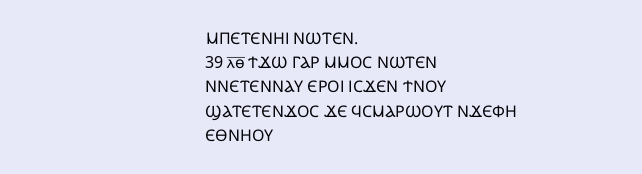ⲘⲠⲈⲦⲈⲚⲎⲒ ⲚⲰⲦⲈⲚ.
39 ⲗ̅ⲑ̅ ϮϪⲰ ⲄⲀⲢ ⲘⲘⲞⲤ ⲚⲰⲦⲈⲚ ⲚⲚⲈⲦⲈⲚⲚⲀⲨ ⲈⲢⲞⲒ ⲒⲤϪⲈⲚ ϮⲚⲞⲨ ϢⲀⲦⲈⲦⲈⲚϪⲞⲤ ϪⲈ ϤⲤⲘⲀⲢⲰⲞⲨⲦ ⲚϪⲈⲪⲎ ⲈⲐⲚⲎⲞⲨ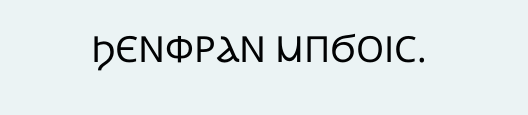ϦⲈⲚⲪⲢⲀⲚ ⲘⲠϬⲞⲒⲤ.